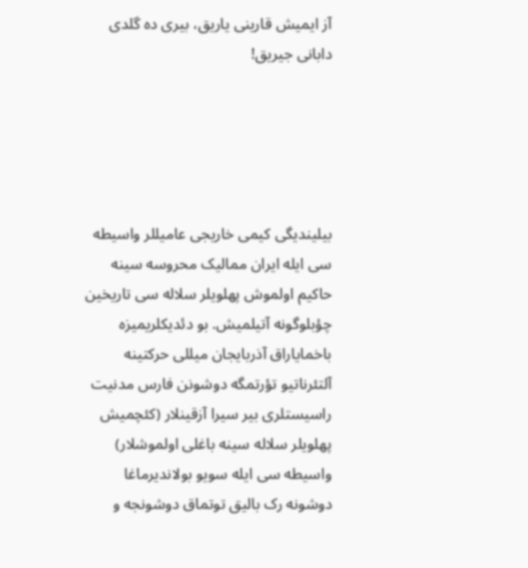آز ایمیش قارینی یاریق، بیری ده گلدی دابانی جیریق!





بیلیندیگی کیمی خاریجی عامیللر واسیطه سی ایله ایران ممالیک محروسه سینه حاکیم اولموش پهلویلر سلاله سی تاریخین چؤبلوگونه آتیلمیش. بو دئدیکلریمیزه باخمایاراق آذربایجان میللی حرکتینه آلتئرناتیو تؤرتمگه دوشونن فارس مدنیت راسیستلری بیر سیرا آزقینلار (کئچمیش پهلویلر سلاله سینه باغلی اولموشلار) واسیطه سی ایله سویو بولاندیرماغا دوشونه رک بالیق توتماق دوشونجه و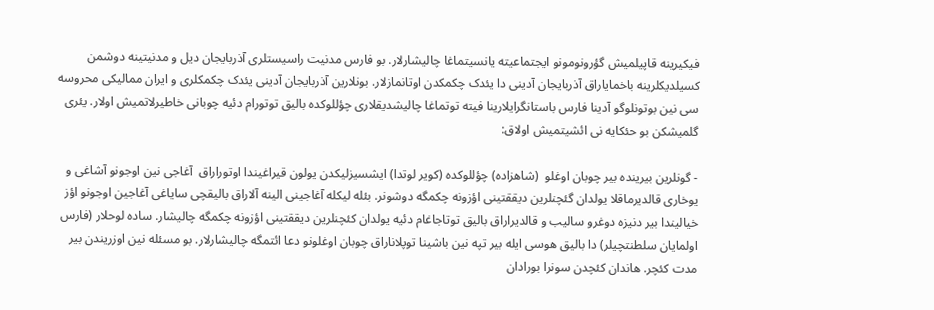فیکیرینه قاپیلمیش گؤرونومونو ایجتماعیته یانسیتماغا چالیشارلار. بو فارس مدنیت راسیستلری آذربایجان دیل و مدنیتینه دوشمن کسیلدیکلرینه باخمایاراق آذربایجان آدینی دا یئدک چکمکدن اوتانمازلار. بونلارین آذربایجان آدینی یئدک چکمکلری و ایران ممالیکی محروسه سی نین بوتونلوگو آدینا فارس باستانگرایلارینا فیته توتماغا چالیشدیقلاری چؤللوکده بالیق توتورام دئیه چوبانی خاطیرلاتمیش اولار. یئری گلمیشکن بو حئکایه نی ائشیتمیش اولاق:

- گونلرین بیرینده بیر چوبان اوغلو  (شاهزاده) چؤللوکده (کویر لوتدا) ایشسیزلیکدن یولون قیراغیندا اوتوراراق  آغاجی نین اوجونو آشاغی و یوخاری قالدیرماقلا یولدان گئچنلرین دیققتینی اؤزونه چکمگه دوشونر. بئله لیکله آغاجینی الینه آلاراق بالیقچی سایاغی آغاجین اوجونو اؤز خیالیندا بیر دنیزه دوغرو سالیب و قالدیراراق بالیق توتاجاغام دئیه یولدان کئچنلرین دیققتینی اؤزونه چکمگه چالیشار. ساده لوحلار (فارس اولمایان سلطنتچیلر) دا بالیق هوسی ایله بیر تپه نین باشینا توپلاناراق چوبان اوغلونو دعا ائتمگه چالیشارلار. بو مسئله نین اوزریندن بیر مدت کئچر. هاندان کئچدن سونرا بورادان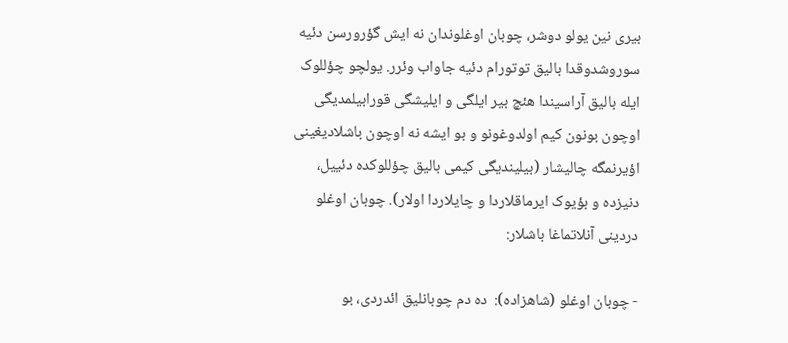بیری نین یولو دوشر، چوبان اوغلوندان نه ایش گؤرورسن دئیه سوروشدوقدا بالیق توتورام دئیه جاواب وئرر. یولچو چؤللوک ایله بالیق آراسیندا هئچ بیر ایلگی و ایلیشگی قورابیلمدیگی اوچون بونون کیم اولدوغونو و بو ایشه نه اوچون باشلادیغینی اؤیرنمگه چالیشار (بیلیندیگی کیمی بالیق چؤللوکده دئییل، دنیزده و بؤیوک ایرماقلاردا و چایلاردا اولار). چوبان اوغلو دردینی آنلاتماغا باشلار:

- چوبان اوغلو (شاهزاده):  ده دم چوبانلیق ائدردی، بو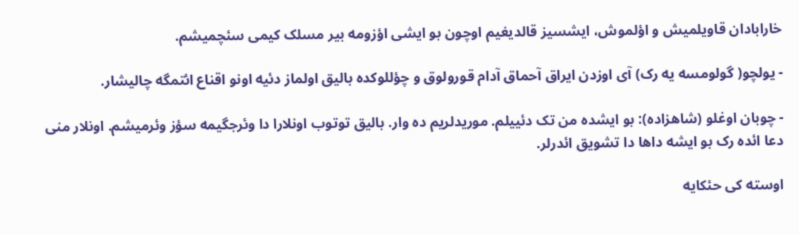خارابادان قاویلمیش و اؤلموش، ایشسیز قالدیغیم اوچون بو ایشی اؤزومه بیر مسلک کیمی سئچمیشم.

- یولچو( گولومسه یه رک) آی اوزدن ایراق آحماق آدام قورولوق و چؤللوکده بالیق اولماز دئیه اونو اقناع ائتمگه چالیشار.

- چوبان اوغلو (شاهزاده): بو ایشده من تک دئییلم. موریدلریم ده وار. بالیق توتوب اونلارا دا وئرجگیمه سؤز وئرمیشم. اونلار منی دعا ائده رک بو ایشه داها دا تشویق ائدرلر.

اوسته کی حئکایه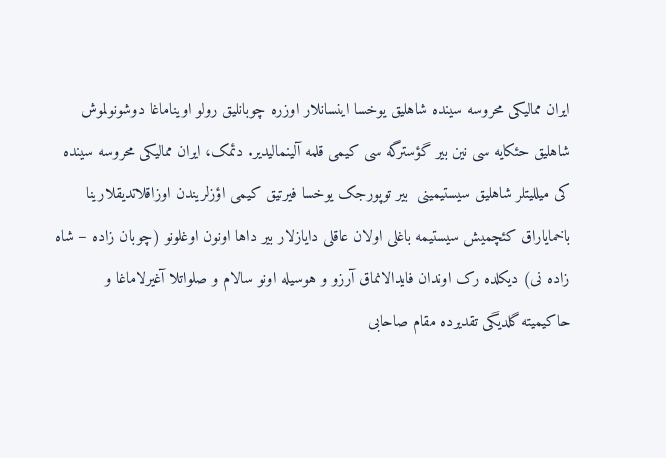ایران ممالیکی محروسه سینده شاهلیق یوخسا اینسانلار اوزره چوبانلیق رولو اویناماغا دوشونولموش شاهلیق حئکایه سی نین بیر گؤسترگه سی کیمی قلمه آلینمالیدیر. دئمک، ایران ممالیکی محروسه سینده کی میللیتلر شاهلیق سیستیمینی  بیر توپورجک یوخسا فیرتیق کیمی اؤزلریندن اوزاقلاتدیقلارینا باخمایاراق کئچمیش سیستیمه باغلی اولان عاقلی دایازلار بیر داها اونون اوغلونو (چوبان زاده – شاه زاده نی) دیکلده رک اوندان فایدالانماق آرزو و هوسیله اونو سالام و صلواتلا آغیرلاماغا و حاکیمیته گلدیگی تقدیرده مقام صاحابی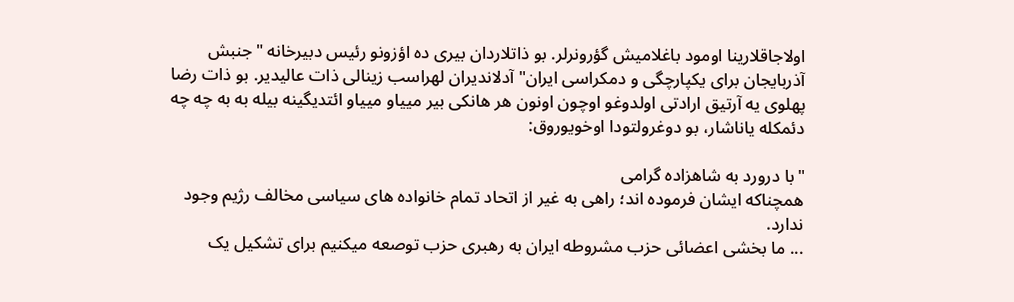اولاجاقلارینا اومود باغلامیش گؤرونرلر. بو ذاتلاردان بیری ده اؤزونو رئیس دبیرخانه "جنبش آذربایجان برای یکپارچگی و دمکراسی ایران" آدلاندیران لهراسب زینالی ذات عالیدیر. بو ذات رضا پهلوی یه آرتیق ارادتی اولدوغو اوچون اونون هر هانکی بیر مییاو مییاو ائتدیگینه بیله به به چه چه دئمکله یاناشار، بو دوغرولتودا اوخویوروق:

"با درورد به شاهزاده گرامی
همچناکه ایشان فرموده اند؛ راهی به غیر از اتحاد تمام خانواده های سیاسی مخالف رژیم وجود ندارد.
... ما بخشی اعضائی حزب مشروطه ایران به رهبری حزب توصعه میکنیم برای تشکیل یک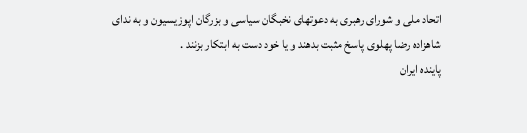اتحاد ملی و شورای رهبری به دعوتهای نخبگان سیاسی و بزرگان اپوزیسیون و به ندای شاهزاده رضا پهلوی پاسخ مثبت بدهند و یا خود دست به ابتکار بزنند .
پاینده ایران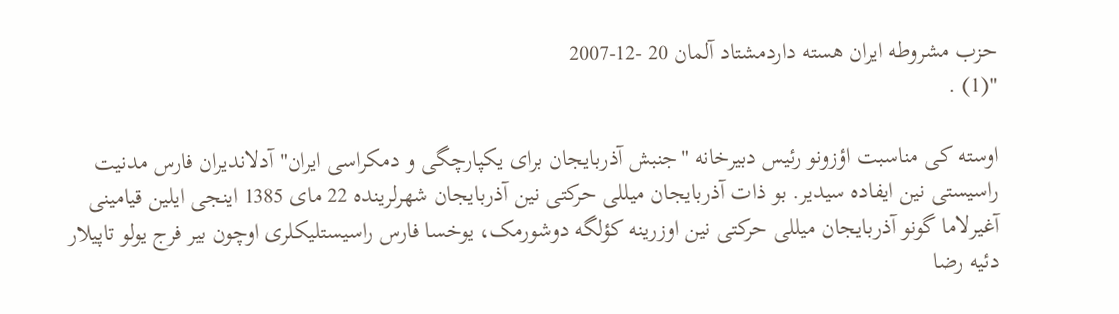حزب مشروطه ایران هسته داردمشتاد آلمان 20 -12-2007
"(1) .

اوسته کی مناسبت اؤزونو رئیس دبیرخانه "جنبش آذربایجان برای یکپارچگی و دمکراسی ایران" آدلاندیران فارس مدنیت راسیستی نین ایفاده سیدیر. بو ذات آذربایجان میللی حرکتی نین آذربایجان شهرلرینده 22 مای 1385 اینجی ایلین قیامینی آغیرلاما گونو آذربایجان میللی حرکتی نین اوزرینه کؤلگه دوشورمک، یوخسا فارس راسیستلیکلری اوچون بیر فرج یولو تاپیلار دئیه رضا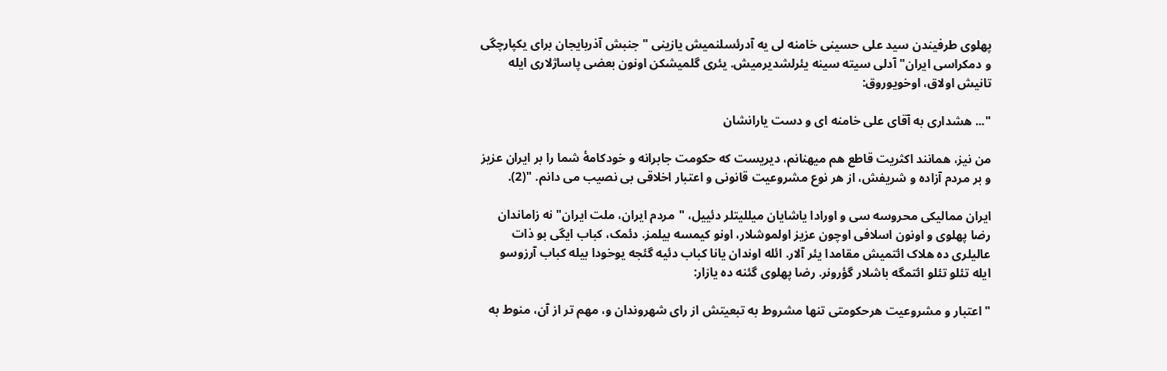پهلوی طرفیندن سید علی حسینی خامنه لی یه آدرئسلنمیش یازینی "جنبش آذربایجان برای یکپارچگی و دمکراسی ایران" آدلی سیته سینه یئرلشدیرمیش. یئری گلمیشکن اونون بعضی پاساژلاری ایله تانیش اولاق، اوخویوروق:

"... هشداری به آقای علی خامنه ای و دست یارانشان

من نیز، همانند اکثریت قاطع هم میهنانم، دیریست که حکومت جابرانه و خودکامۀ شما را بر ایران عزیز و بر مردم آزاده و شریفش، از هر نوع مشروعیت قانونی و اعتبار اخلاقی بی نصیب می دانم. "(2).

ایران ممالیکی محروسه سی و اورادا یاشایان میللیتلر دئییل، "مردم ایران، ملت ایران" نه زاماندان رضا پهلوی و اونون اسلافی اوچون عزیز اولموشلار، اونو کیمسه بیلمز. دئمک، کباب ایگی بو ذات عالیلری ده هلاک ائتمیش مقامدا یئر آلار. ائله اوندان یانا کباب دئیه گئجه یوخودا بیله کباب آرزوسو ایله تئلو تئلو ائتمگه باشلار گؤرونر. رضا پهلوی گئنه ده یازار:

"اعتبار و مشروعیت هرحکومتی تنها مشروط به تبعیتش از رای شهروندان و، مهم تر از آن، منوط به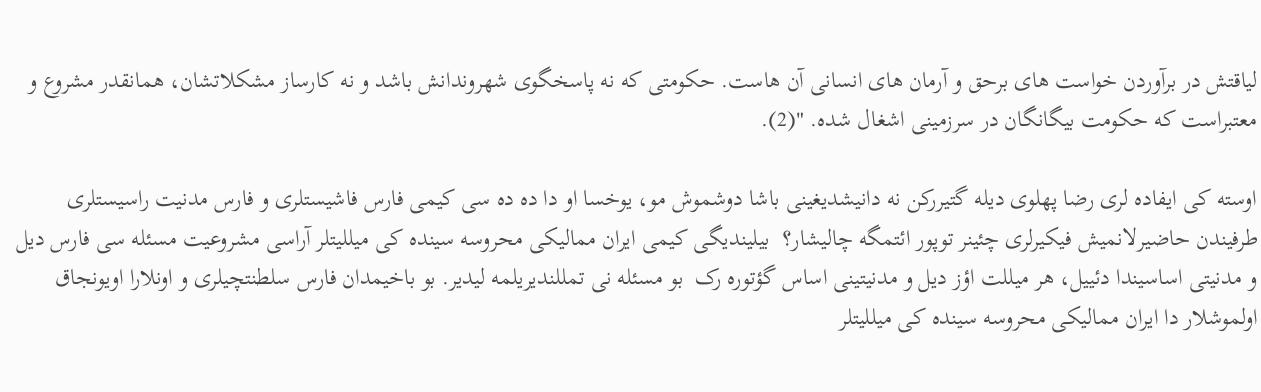لیاقتش در برآوردن خواست های برحق و آرمان های انسانی آن هاست. حکومتی که نه پاسخگوی شهروندانش باشد و نه کارساز مشکلاتشان، همانقدر مشروع و معتبراست که حکومت بیگانگان در سرزمینی اشغال شده. "(2).

اوسته کی ایفاده لری رضا پهلوی دیله گتیررکن نه دانیشدیغینی باشا دوشموش مو، یوخسا او دا ده ده سی کیمی فارس فاشیستلری و فارس مدنیت راسیستلری طرفیندن حاضیرلانمیش فیکیرلری چئینر توپور ائتمگه چالیشار؟  بیلیندیگی کیمی ایران ممالیکی محروسه سینده کی میللیتلر آراسی مشروعیت مسئله سی فارس دیل و مدنیتی اساسیندا دئییل، هر میللت اؤز دیل و مدنیتینی اساس گؤتوره رک  بو مسئله نی تمللندیریلمه لیدیر. بو باخیمدان فارس سلطنتچیلری و اونلارا اویونجاق اولموشلار دا ایران ممالیکی محروسه سینده کی میللیتلر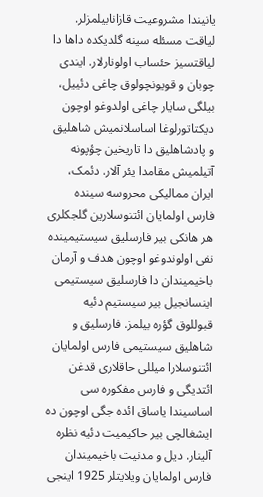یانیندا مشروعیت قازانابیلمزلر. لیاقت مسئله سینه گلدیکده داها دا لیاقتسیز حئساب اولونارلار. ایندی چوبان و قویونچولوق چاغی دئییل، بیلگی سایار چاغی اولدوغو اوچون دیکتاتورلوغا اساسلانمیش شاهلیق و پادشاهلیق دا تاریخین چؤپونه آتیلمیش مقامدا یئر آلار. دئمک، ایران ممالیکی محروسه سینده فارس اولمایان ائتنوسلارین گلجکلری  هر هانکی بیر فارسلیق سیستیمینده نفی اولوندوغو اوچون هدف و آرمان باخیمیندان دا فارسلیق سیستیمی اینسانجیل بیر سیستیم دئیه قبوللوق گؤره بیلمز. فارسلیق و شاهلیق سیستیمی فارس اولمایان ائتنوسلارا میللی حاقلاری قدغن ائتدیگی و فارس مفکوره سی اساسیندا یاساق ائده جگی اوچون ده ایشغالچی بیر حاکیمیت دئیه نظره آلینار. دیل و مدنیت باخیمیندان فارس اولمایان ویلایتلر 1925 اینجی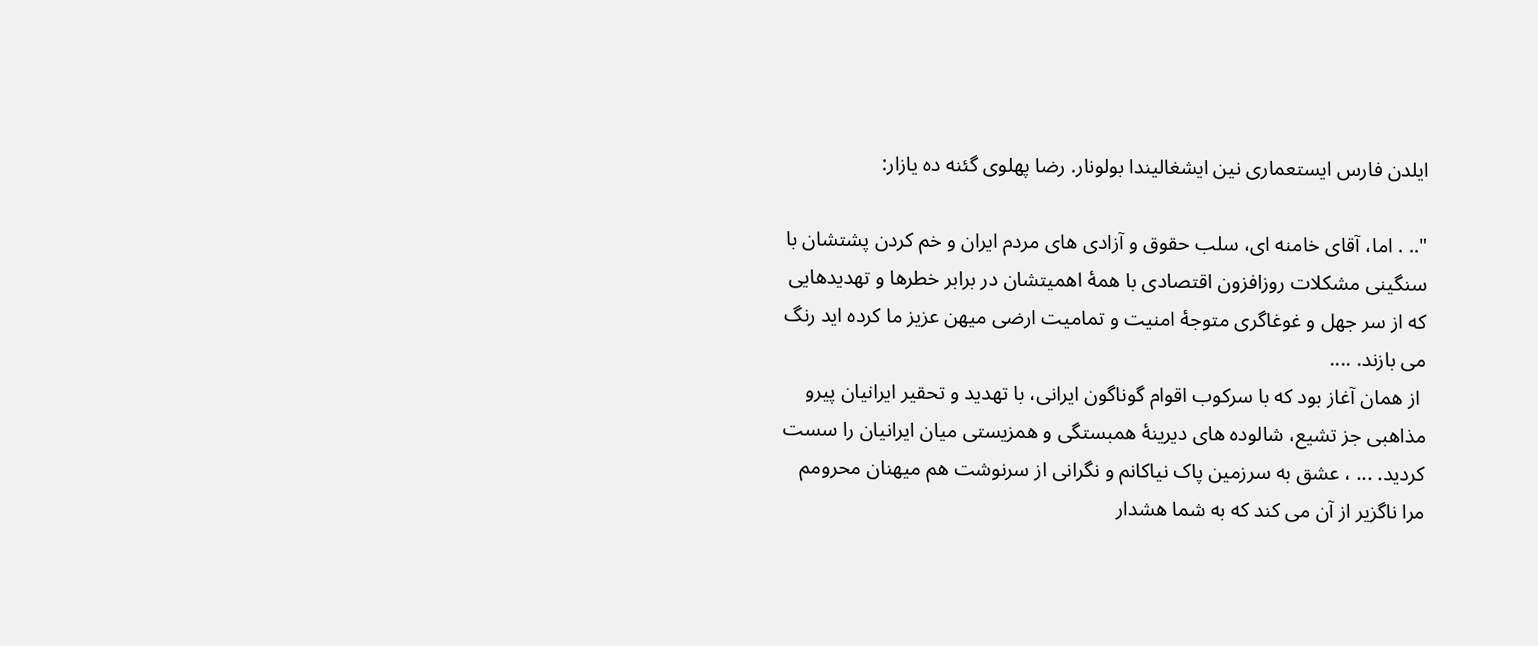ایلدن فارس ایستعماری نین ایشغالیندا بولونار. رضا پهلوی گئنه ده یازار:

".. . اما، آقای خامنه ای، سلب حقوق و آزادی های مردم ایران و خم کردن پشتشان با سنگینی مشکلات روزافزون اقتصادی با همۀ اهمیتشان در برابر خطرها و تهدیدهایی که از سر جهل و غوغاگری متوجۀ امنیت و تمامیت ارضی میهن عزیز ما کرده اید رنگ می بازند. ....
 از همان آغاز بود که با سرکوب اقوام گوناگون ایرانی، با تهدید و تحقیر ایرانیان پیرو مذاهبی جز تشیع، شالوده های دیرینۀ همبستگی و همزیستی میان ایرانیان را سست کردید. ... ، عشق به سرزمین پاک نیاکانم و نگرانی از سرنوشت هم میهنان محرومم مرا ناگزیر از آن می کند که به شما هشدار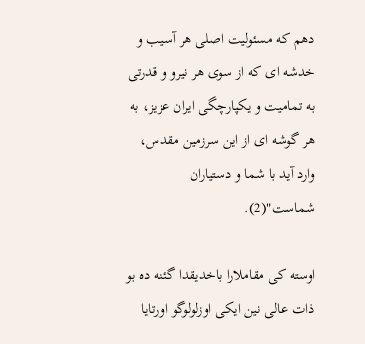دهم که مسئولیت اصلی هر آسیب و خدشه ای که از سوی هر نیرو و قدرتی به تمامیت و یکپارچگی ایران عزیز، به هر گوشه ای از این سرزمین مقدس، وارد آید با شما و دستیاران شماست"(2).

اوسته کی مقاملارا باخدیقدا گئنه ده بو ذات عالی نین ایکی اوزلولوگو اورتایا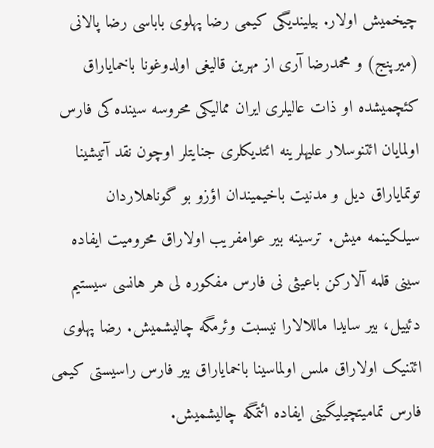چیخمیش اولار. بیلیندیگی کیمی رضا پهلوی باباسی رضا پالانی (میرپنج) و محمدرضا آری از مهرین قالیغی اولدوغونا باخمایاراق کئچمیشده او ذات عالیلری ایران ممالیکی محروسه سینده کی فارس اولمایان ائتنوسلار علیهلرینه ائتدیکلری جنایتلر اوچون نقد آتیشینا توتمایاراق دیل و مدنیت باخیمیندان اؤزو بو گوناهلاردان سیلکینمه میش. ترسینه بیر عوامفریب اولاراق محرومیت ایفاده سینی قلمه آلارکن باعیثی نی فارس مفکوره لی هر هانسی سیستیم دئییل، بیر سایدا ماللالارا نیسبت وئرمگه چالیشمیش. رضا پهلوی ائتنیک اولاراق ملس اولماسینا باخمایاراق بیر فارس راسیستی کیمی فارس تمامیتچیلیگینی ایفاده ائتمگه چالیشمیش.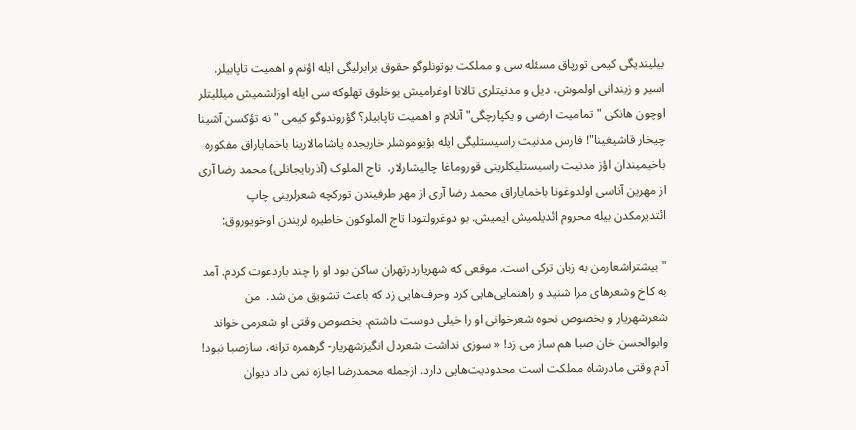بیلیندیگی کیمی تورپاق مسئله سی و مملکت بوتونلوگو حقوق برابرلیگی ایله اؤنم و اهمیت تاپابیلر. اسیر و زیندانی اولموش، دیل و مدنیتلری تالانا اوغرامیش یوخلوق تهلوکه سی ایله اوزلشمیش میللیتلر اوچون هانکی "تمامیت ارضی و یکپارچگی" آنلام و اهمیت تاپابیلر؟ گؤروندوگو کیمی "نه تؤکسن آشینا چیخار قاشیغینا"! فارس مدنیت راسیستلیگی ایله بؤیوموشلر خاریجده یاشامالارینا باخمایاراق مفکوره باخیمیندان اؤز مدنیت راسیستلیکلرینی قوروماغا چالیشارلار.  تاج الملوک (آذربایجانلی) محمد رضا آری از مهرین آناسی اولدوغونا باخمایاراق محمد رضا آری از مهر طرفیندن تورکچه شعرلرینی چاپ ائتدیرمکدن بیله محروم ائدیلمیش ایمیش. بو دوغرولتودا تاج الملوکون خاطیره لریندن اوخویوروق:

" بيشتراشعارمن به زبان تركی است. موقعی كه شهرياردرتهران ساكن بود او را چند باردعوت كردم. آمد به كاخ وشعرهای مرا شنيد و راهنمايی‌هايی كرد وحرف‌هايی زد كه باعث تشويق من شد.  من شعرشهريار و بخصوص نحوه شعرخوانی او را خيلی دوست داشتم. بخصوص وقتی او شعرمی خواند وابوالحسن خان صبا هم ساز می زد! « سوزی نداشت شعردل انگيزشهريار- گرهمره ترانه، سازصبا نبود! آدم وقتی مادرشاه مملكت است محدوديت‌هايی دارد. ازجمله محمدرضا اجازه نمی داد ديوان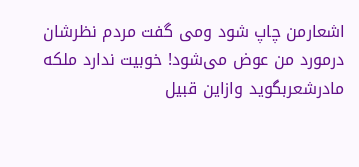اشعارمن چاپ شود ومی گفت مردم نظرشان درمورد من عوض می‌شود! خوبيت ندارد ملكه مادرشعربگويد وازاين قبيل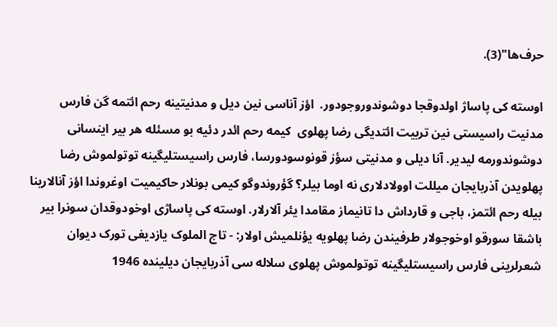حرف‌ها"(3).

اوسته کی پاساژ اولدوقجا دوشوندوروجودور.  اؤز آناسی نین دیل و مدنیتینه رحم ائتمه گن فارس مدنیت راسیستی نین تربیت ائتدیگی رضا پهلوی  کیمه رحم ائدر دئیه بو مسئله هر بیر اینسانی دوشوندورمه لیدیر. آنا دیلی و مدنیتی سؤز قونوسودورسا، فارس راسیستلیگینه توتولموش رضا پهلویدن آذربایجان میللت اوولادلاری نه اوما بیلر؟ گؤروندوگو کیمی بونلار حاکیمیت اوغروندا اؤز آنالارینا بیله رحم ائتمز، باجی و قارداش دا تانیماز مقامدا یئر آلارلار. اوسته کی پاساژی اوخودوقدان سونرا بیر باشقا سورقو اوخوجولار طرفیندن رضا پهلویه یؤنلمیش اولار: - تاج الملوک یازدیغی تورک دیوان شعرلرینی فارس راسیستلیگینه توتولموش پهلوی سلاله سی آذربایجان دیلینده 1946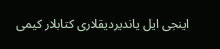اینجی ایل یاندیردیقلاری کتابلار کیمی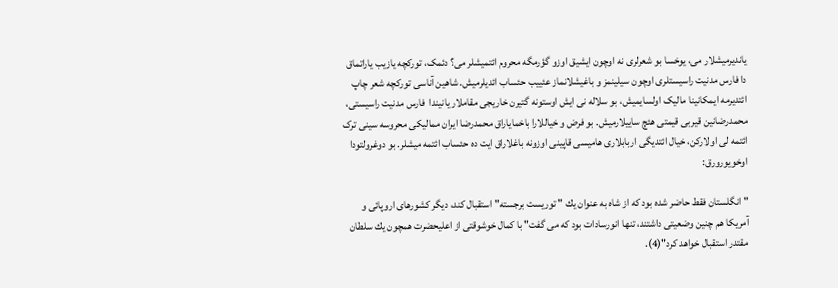یاندیرمیشلار می، یوخسا بو شعرلری نه اوچون ایشیق اوزو گؤرمگه محروم ائتمیشلر می؟ دئمک، تورکچه یازیب یاراتماق دا فارس مدنیت راسیستلری اوچون سیلینمز و باغیشلانماز عئییب حئساب ائدیلرمیش. شاهین آناسی تورکچه شعر چاپ ائتدیرمه ایمکانینا مالیک اولسایمیش، بو سلاله نی ایش اوستونه گتیرن خاریجی مقاملار یانیندا  فارس مدنیت راسیستی، محمدرضانین قیربی قیمتی هئچ ساییلارمیش. بو فرض و خیاللارا باخمایاراق محمدرضا ایران ممالیکی محروسه سینی ترک ائتمه لی اولارکن، خیال ائتدیگی اربابلاری هامیسی قاپینی اوزونه باغلاراق ایت ده حئساب ائتمه میشلر. بو دوغرولتودا اوخویورورق:

" انگلستان فقط حاضر شده بود كه از شاه به عنوان یك " توریست برجسته" استقبال كند، دیگر كشورهای اروپائی و آمریكا هم چنین وضعیتی داشتند، تنها انورسادات بود كه می گفت" با كمال خوشوقتی از اعلیحضرت همچون یك سلطان مقتدر استقبال خواهد كرد"(4).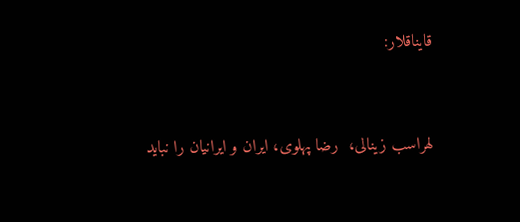قایناقلار:


لهراسب زینالی،  رضا پهلوی، ایران و ایرانیان را نباید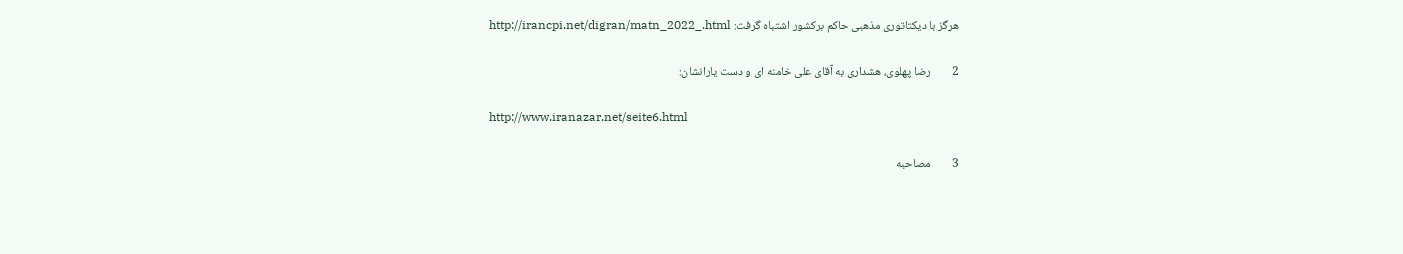هرگز با دیکتاتوری مذهبی حاکم برکشور اشتباه گرفت: http://irancpi.net/digran/matn_2022_.html

2        رضا پهلوی، هشداری به آقای علی خامنه ای و دست یارانشان:

http://www.iranazar.net/seite6.html

3        مصاحبه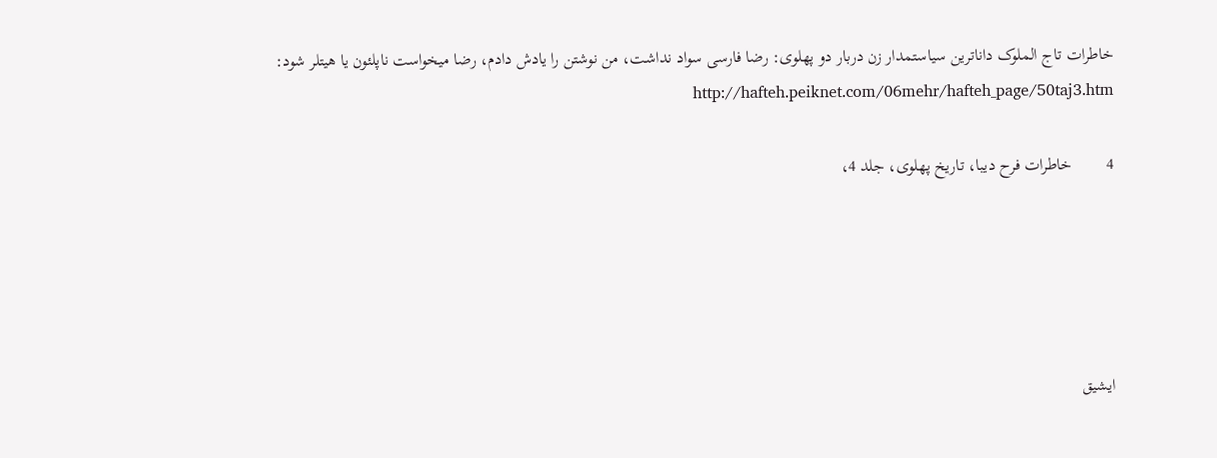خاطرات تاج الملوک داناترین سیاستمدار زن دربار دو پهلوی: رضا فارسی سواد نداشت، من نوشتن را یادش دادم، رضا میخواست ناپلئون یا هیتلر شود: http://hafteh.peiknet.com/06mehr/hafteh_page/50taj3.htm

4        خاطرات فرح دیبا، تاریخ پهلوی، جلد 4،





ایشیق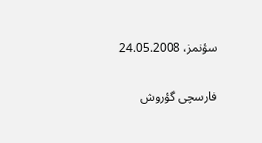سؤنمز، 24.05.2008

فارسچی گؤروش